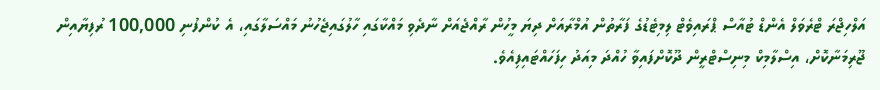އަލްހިޖްރަ ޓްރެވަލް އެންޑް ޓުއާސް ޕްރައިވެޓް ލިމިޓެޑުގެ ފަރާތުން އުމްރާއަށް ދިޔަ މީހުން ރާއްޖެއަށް ނާދެވި މައްކާގައި ހާލުގައިޖެހުނު މައްސަލާގައި، އެ ކުންފުނި 100,000 ރުފިޔާއިން ޖޫރިމަނާކޮށް، އިސްލާމިކް މިނިސްޓްރީން ދޫކޮށްފައިވާ ހުއްދަ މިއަދު ހިފަހައްޓައިފިއެވެ.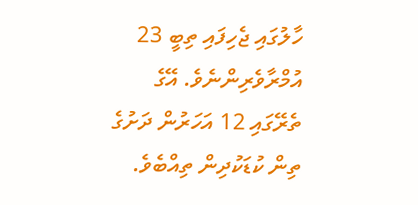ހާލުގައި ޖެހިފައި ތިބީ 23 އުމްރާވެރިންނެވެ. އޭގެ ތެރޭގައި 12 އަހަރުން ދަށުގެ ތިން ކުޑަކުދިން ތިއްބެވެ.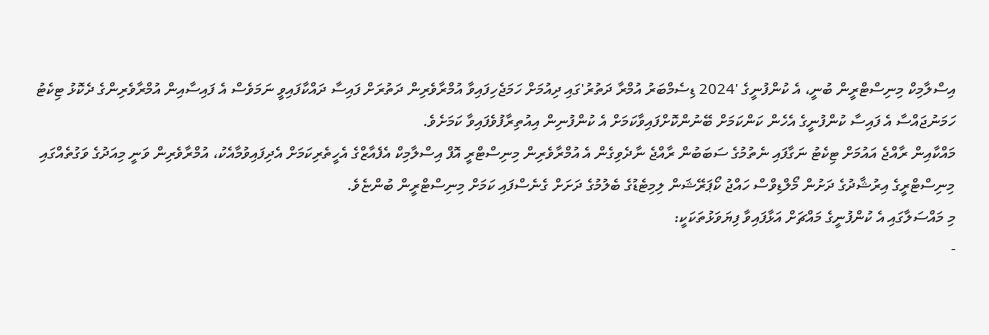އިސްލާމިކް މިނިސްޓްރީން ބުނީ، އެ ކުންފުނީގެ '2024 ޑިސެމްބަރު އުމްރާ ދަތުރު'ގައި ދިއުމަށް ހަމަޖެހިފައިވާ އުމްރާވެރިން ދަތުރަށް ފައިސާ ދައްކާފައިވީ ނަމަވެސް އެ ފައިސާއިން އުމްރާވެރިންގެ ދެކޮޅު ޓިކެޓު ހަމަނުޖައްސާ އެ ފައިސާ ކުންފުނީގެ އެހެން ކަންކަމަށް ބޭނުންކޮށްފައިވާކަމަށް އެ ކުންފުނިން އިއުތިރާފުވެފައިވާ ކަމަށެވެ.
މައްކާއިން ރާއްޖެ އައުމަށް ޓިކެޓު ނަގާފައި ނެތުމުގެ ސަބަބުން ރާއްޖެ ނާދެވިގެން އެ އުމްރާވެރިން މިނިސްޓްރީ އޮފް އިސްލާމިކް އެފެއާޒްގެ އެހީތެރިކަމަށް އެދިފައިވުމާއެކު، އުމްރާވެރިން ވަނީ މިއަދުގެ ވަގުތެއްގައި މިނިސްޓްރީގެ އިރުޝާދުގެ ދަށުން މޯލްޑިވްސް ހައްޖު ކޯޕަރޭޝަން ލިމިޓެޑުގެ ބެލުމުގެ ދަށަށް ގެނެސްފައި ކަމަށް މިނިސްޓްރީން ބުންޏެވެ.
މި މައްސަލާގައި އެ ކުންފުނީގެ މައްޗަށް އަޅާފައިވާ ފިޔަވަޅުތަކަކީ:
-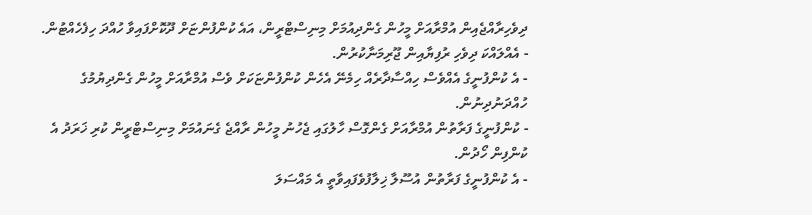ދިވެހިރާއްޖެއިން އުމްރާއަށް މީހުން ގެންދިއުމަށް މިނިސްޓްރީން، އައެ ކުންފުންޏަށް ދޫކޮށްފައިވާ ހުއްދަ ހިފެހެއްޓުން.
- އެއްލައްކަ ދިވެހި ރުފިޔާއިން ޖޫރިމަނާކުރުން.
- އެ ކުންފުނީގެ އެއްވެސް ހިއްސާދާރެއް ހިމެނޭ އެހެން ކުންފުންޏަކަށް ވެސް އުމްރާއަށް މީހުން ގެންދިޔުމުގެ ހުއްދަނުދިނުން.
- ކުންފުނީގެ ފަރާތުން އުމްރާއަށް ގެންގޮސް ހާލުގައި ޖެހުނު މީހުން ރާއްޖެ ގެނައުމަށް މިނިސްޓްރީން ކުރި ޚަރަދު އެ ކުންފިން ހޯދުން.
- އެ ކުންފުނީގެ ފަރާތުން އުސޫލާ ޚިލާފުވެފައިވާތީ އެ މައްސަލަ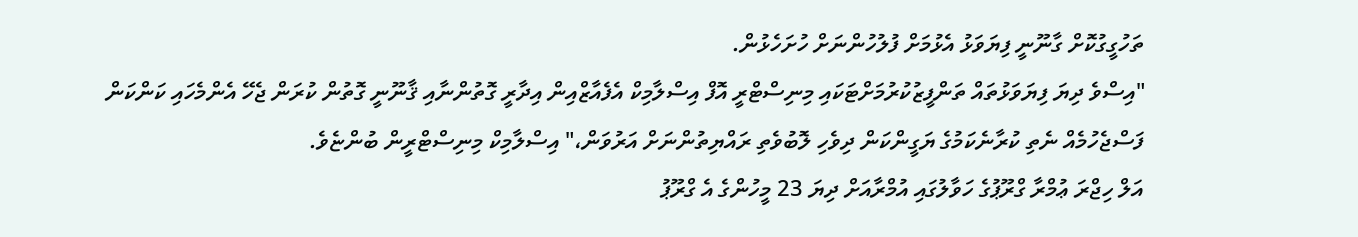ތަހުގީގުކޮށް ގާނޫނީ ފިޔަވަޅު އެޅުމަށް ފުލުހުންނަށް ހުށަހެޅުން.
"އިސްވެ ދިޔަ ފިޔަވަޅުތައް ތަންފީޒުކުރުމަށްޓަކައި މިނިސްޓްރީ އޮފް އިސްލާމިކް އެފެއާޒްއިން އިދާރީ ގޮތުންނާއި ޤާނޫނީ ގޮތުން ކުރަން ޖެހޭ އެންމެހައި ކަންކަން ފަސްޖެހުމެއް ނެތި ކުރާނެކަމުގެ ޔަގީންކަން ދިވެހި ލޮބުވެތި ރައްޔިތުންނަށް އަރުވަން،" އިސްލާމިކް މިނިސްޓްރީން ބުންޏެވެ.
އަލް ހިޖްރަ ޢުމްރާ ގްރޫޕުގެ ހަވާލުގައި އުމްރާއަށް ދިޔަ 23 މީހުންގެ އެ ގްރޫޕު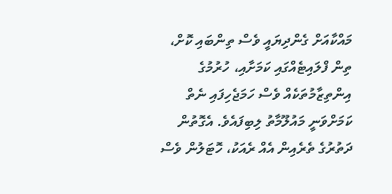މައްކާއަށް ގެންދިޔައީ ވެސް ތިންބައި ކޮށް، ތިން ފްލައިޓެއްގައި ކަމަށާއި، ހުރުމުގެ އިންތިޒާމުތަކެއް ވެސް ހަމަޖެހިފައި ނެތް ކަމަށްވަނީ މައުލޫމާތު ލިބިފައެވެ. އެގޮތުން ދަތުރުގެ ތެރެއިން އެއް ރެއަކު، ހޮޓަލުން ވެސް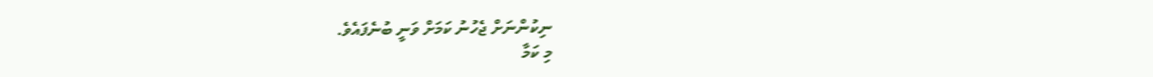ނިކުންނަށް ޖެހުނު ކަމަށް ވަނީ ބުނެފައެވެ.
މި ކަމާ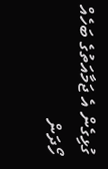ގުޅިގެން އެ ޖަމާއަތުގެ ބަހެއް ހޯދަން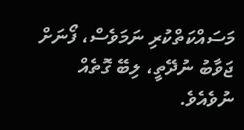މަސައްކަތްކުރި ނަމަވެސް، ފޯނަށް ޖަވާބު ނުދޭތީ، ލިބޭ ގޮތެއް ނުވެއެވެ.